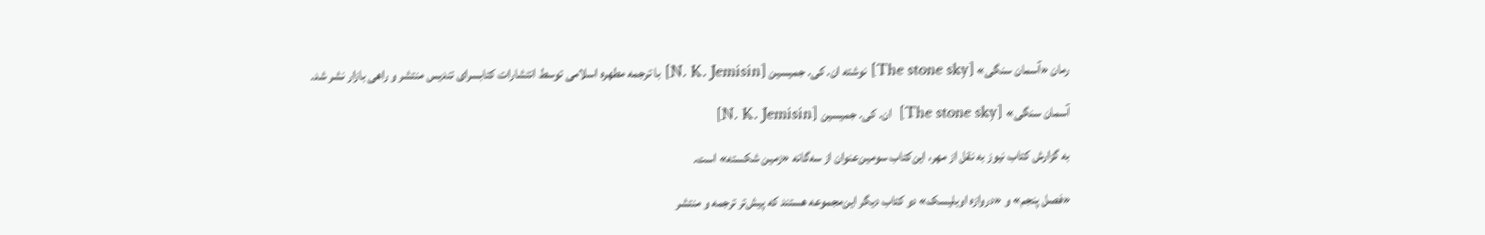رمان «آسمان سنگی» [The stone sky] نوشته ان. کی. جمیسین [N. K. Jemisin] با ترجمه مطهره اسلامی توسط انتشارات کتابسرای تندیس منتشر و راهی بازار نشر شد.

آسمان سنگی» [The stone sky]  ان. کی. جمیسین [N. K. Jemisin]

به گزارش کتاب نیوز به نقل از مهر، این‌کتاب سومین‌عنوان از سه‌گانه «زمین شکسته» است.

«فصل پنجم» و «دروازه اوبلیسک» دو کتاب دیگر این‌مجموعه هستند که پیش‌تر ترجمه و منتشر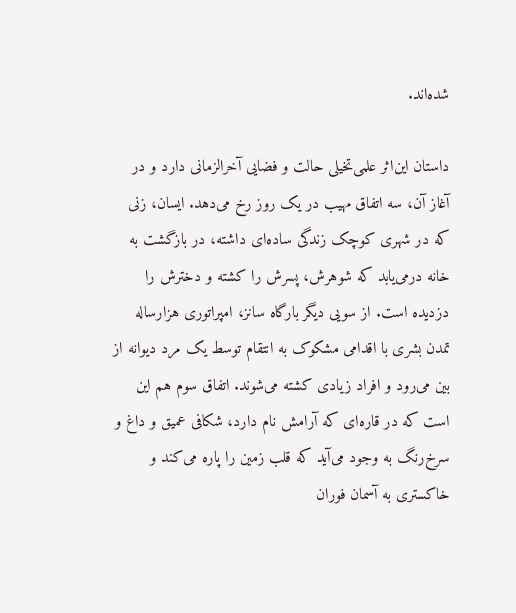شده‌اند.

داستان این‌اثر علمی‌تخیلی حالت و فضایی آخرالزمانی دارد و در آغاز آن، سه اتفاق مهیب در یک روز رخ می‌دهد. ایسان، زنی که در شهری کوچک زندگی ساده‌ای داشته، در بازگشت به خانه درمی‌یابد که شوهرش، پسرش را کشته و دخترش را دزدیده است. از سویی دیگر بارگاه سانز، امپراتوری هزارساله تمدن بشری با اقدامی مشکوک به انتقام توسط یک مرد دیوانه از بین می‌رود و افراد زیادی کشته می‌شوند. اتفاق سوم هم این است که در قاره‌ای که آرامش نام دارد، شکافی عمیق و داغ و سرخ‌رنگ به وجود می‌آید که قلب زمین را پاره می‌کند و خاکستری به آسمان فوران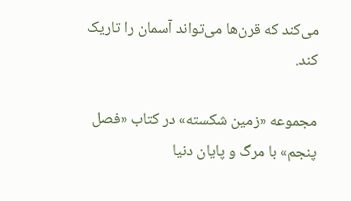می‌کند که قرن‌ها می‌تواند آسمان را تاریک کند.

مجموعه «زمین شکسته‌» در کتاب «فصل پنجم» با مرگ و پایان دنیا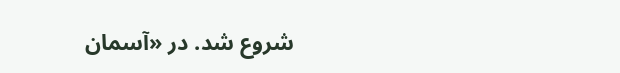شروع شد. در «آسمان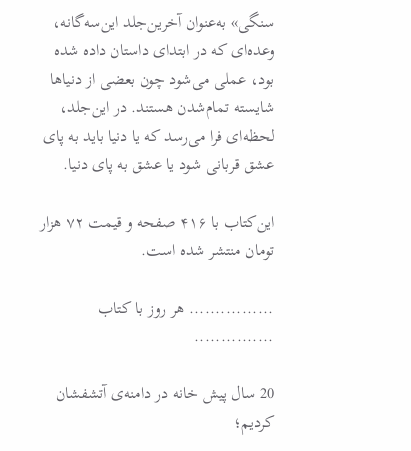سنگی» به‌عنوان آخرین‌جلد این‌سه‌گانه، وعده‌ای که در ابتدای داستان داده شده بود، عملی می‌شود چون بعضی از دنیاها شایسته تمام‌شدن هستند. در این‌جلد، لحظه‌ای فرا می‌رسد که یا دنیا باید به پای عشق قربانی شود یا عشق به پای دنیا.

این‌کتاب با ۴۱۶ صفحه و قیمت ۷۲ هزار تومان منتشر شده است.

................ هر روز با کتاب ...............

20 سال پیش خانه در دامنه‌ی آتشفشان کردیم؛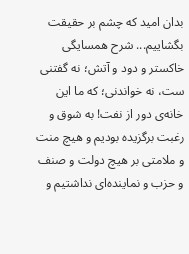بدان امید که چشم بر حقیقت بگشاییم... شرح همسایگی خاکستر و دود و آتش؛ نه گفتنی ست، نه خواندنی؛ که ما این خانه‌ی دور از نفت! به شوق و رغبت برگزیده بودیم و هیچ منت و ملامتی بر هیچ دولت و صنف و حزب و نماینده‌ای نداشتیم و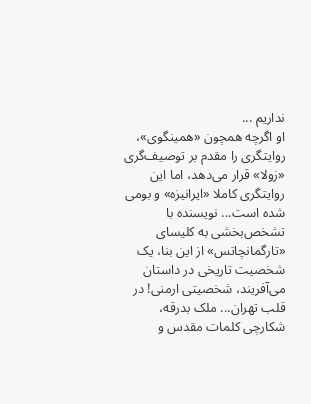نداریم ...
او اگرچه همچون «همینگوی»، روایتگری را مقدم بر توصیف‌گری «زولا» قرار می‌دهد، اما این روایتگری کاملا «ایرانیزه» و بومی شده است... نویسنده با تشخص‌بخشی به کلیسای «تارگمانچاتس» از این بنا، یک شخصیت تاریخی در داستان می‌آفریند، شخصیتی ارمنی! در قلب تهران... ملک بدرقه، شکارچی کلمات مقدس و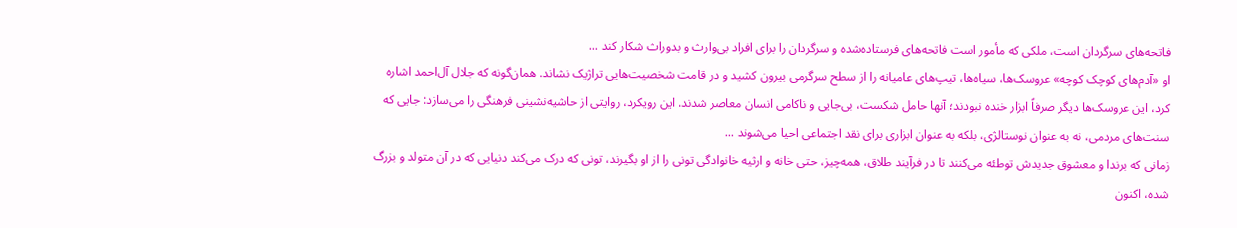فاتحه‌های سرگردان است، ملکی که مأمور است فاتحه‌های فرستاده‌شده و سرگردان را برای افراد بی‌وارث و بد‌وراث شکار کند ...
او «آدم‌های کوچک کوچه» عروسک‌ها، سیاه‌ها، تیپ‌های عامیانه را از سطح سرگرمی بیرون کشید و در قامت شخصیت‌هایی تراژیک نشاند. همان‌گونه که جلال آل‌احمد اشاره کرد، این عروسک‌ها دیگر صرفاً ابزار خنده نبودند؛ آنها حامل شکست، بی‌جایی و ناکامی انسان معاصر شدند. این رویکرد، روایتی از حاشیه‌نشینی فرهنگی را می‌سازد: جایی که سنت‌های مردمی، نه به عنوان نوستالژی، بلکه به عنوان ابزاری برای نقد اجتماعی احیا می‌شوند ...
زمانی که برندا و معشوق جدیدش توطئه می‌کنند تا در فرآیند طلاق، همه‌چیز، حتی خانه و ارثیه‌ خانوادگی تونی را از او بگیرند، تونی که درک می‌کند دنیایی که در آن متولد و بزرگ شده، اکنون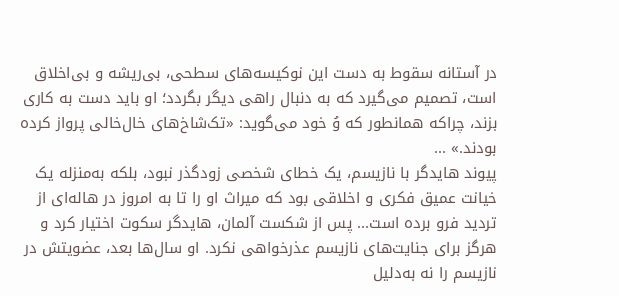در آستانه‌ سقوط به دست این نوکیسه‌های سطحی، بی‌ریشه و بی‌اخلاق است، تصمیم می‌گیرد که به دنبال راهی دیگر بگردد؛ او باید دست به کاری بزند، چراکه همانطور که وُ خود می‌گوید: «تک‌شاخ‌های خال‌خالی پرواز کرده بودند.» ...
پیوند هایدگر با نازیسم، یک خطای شخصی زودگذر نبود، بلکه به‌منزله‌ یک خیانت عمیق فکری و اخلاقی بود که میراث او را تا به امروز در هاله‌ای از تردید فرو برده است... پس از شکست آلمان، هایدگر سکوت اختیار کرد و هرگز برای جنایت‌های نازیسم عذرخواهی نکرد. او سال‌ها بعد، عضویتش در نازیسم را نه به‌دلیل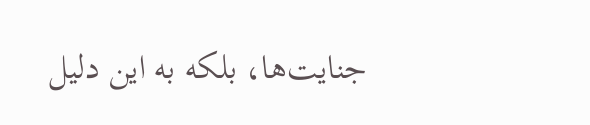جنایت‌ها، بلکه به این دلیل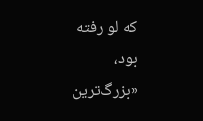که لو رفته بود، «بزرگ‌ترین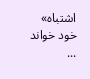اشتباه» خود خواند ...